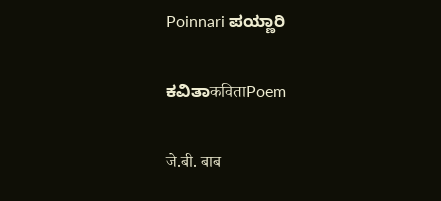Poinnari ಪಯ್ಣಾರಿ

ಕವಿತಾकविताPoem

जे.बी. बाब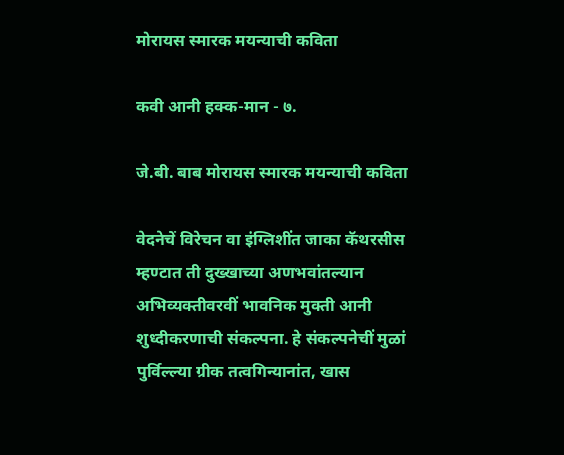मोरायस स्मारक मयन्याची कविता

कवी आनी हक्क-मान - ७.

जे.बी. बाब मोरायस स्मारक मयन्याची कविता

वेदनेचें विरेचन वा इंग्लिशींत जाका कॅथरसीस म्हण्टात ती दुख्खाच्या अणभवांतल्यान अभिव्यक्तीवरवीं भावनिक मुक्ती आनी शुध्दीकरणाची संकल्पना. हे संकल्पनेचीं मुळां पुर्विल्ल्या ग्रीक तत्वगिन्यानांत, खास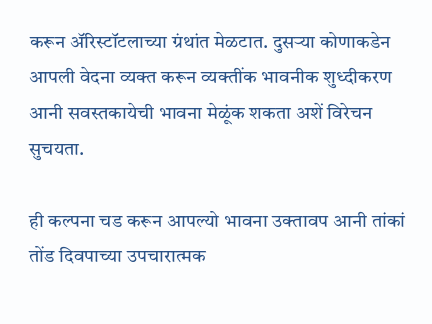करून ॲरिस्टॉटलाच्या ग्रंथांत मेळटात. दुसऱ्या कोणाकडेन आपली वेदना व्यक्त करून व्यक्तींक भावनीक शुध्दीकरण आनी सवस्तकायेची भावना मेळूंक शकता अशें विरेचन सुचयता.

ही कल्पना चड करून आपल्यो भावना उक्तावप आनी तांकां तोंड दिवपाच्या उपचारात्मक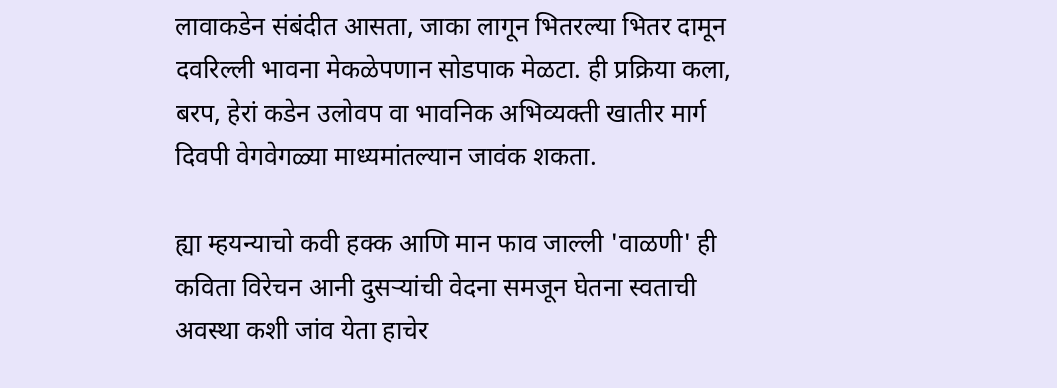लावाकडेन संबंदीत आसता, जाका लागून भितरल्या भितर दामून दवरिल्ली भावना मेकळेपणान सोडपाक मेळटा. ही प्रक्रिया कला, बरप, हेरां कडेन उलोवप वा भावनिक अभिव्यक्ती खातीर मार्ग दिवपी वेगवेगळ्या माध्यमांतल्यान जावंक शकता.

ह्या म्हयन्याचो कवी हक्क आणि मान फाव जाल्ली 'वाळणी' ही कविता विरेचन आनी दुसऱ्यांची वेदना समजून घेतना स्वताची अवस्था कशी जांव येता हाचेर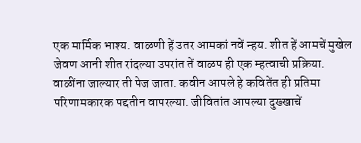एक मार्मिक भाश्य. वाळणी हें उतर आमकां नवें न्हय. शीत हें आमचें मुखेल जेवण आनी शीत रांदल्या उपरांत तें वाळप ही एक म्हत्वाची प्रक्रिया. वाळींना जाल्यार ती पेज जाता. कवीन आपले हे कवितेंत ही प्रतिमा परिणामकारक पद्दतीन वापरल्या. जीवितांत आपल्या दुख्खाचें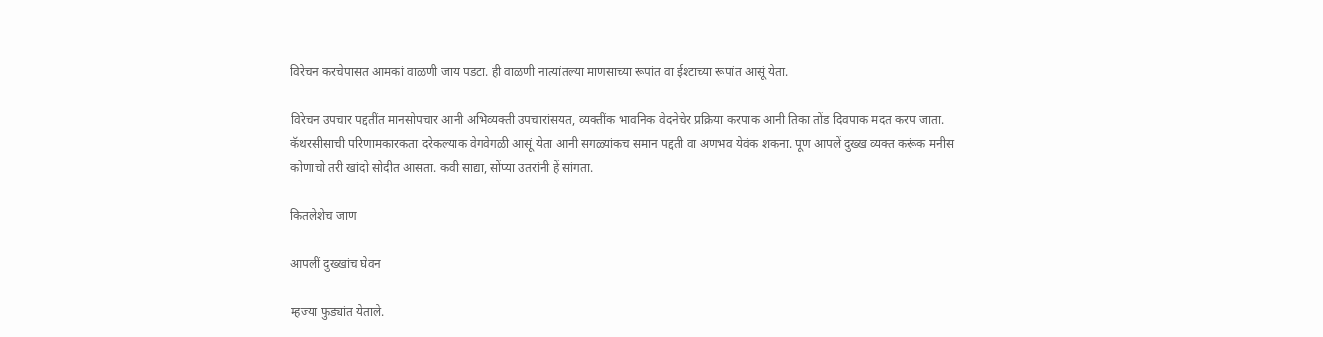विरेचन करचेपासत आमकां वाळणी जाय पडटा. ही वाळणी नात्यांतल्या माणसाच्या रूपांत वा ईश्टाच्या रूपांत आसूं येता.

विरेचन उपचार पद्दतींत मानसोपचार आनी अभिव्यक्ती उपचारांसयत, व्यक्तींक भावनिक वेदनेचेर प्रक्रिया करपाक आनी तिका तोंड दिवपाक मदत करप जाता. कॅथरसीसाची परिणामकारकता दरेकल्याक वेगवेगळी आसूं येता आनी सगळ्यांकच समान पद्दती वा अणभव येवंक शकना. पूण आपलें दुख्ख व्यक्त करूंक मनीस कोणाचो तरी खांदो सोदीत आसता. कवी साद्या, सोंप्या उतरांनी हें सांगता.

कितलेशेच जाण

आपलीं दुख्खांच घेवन

म्हज्या फुड्यांत येताले.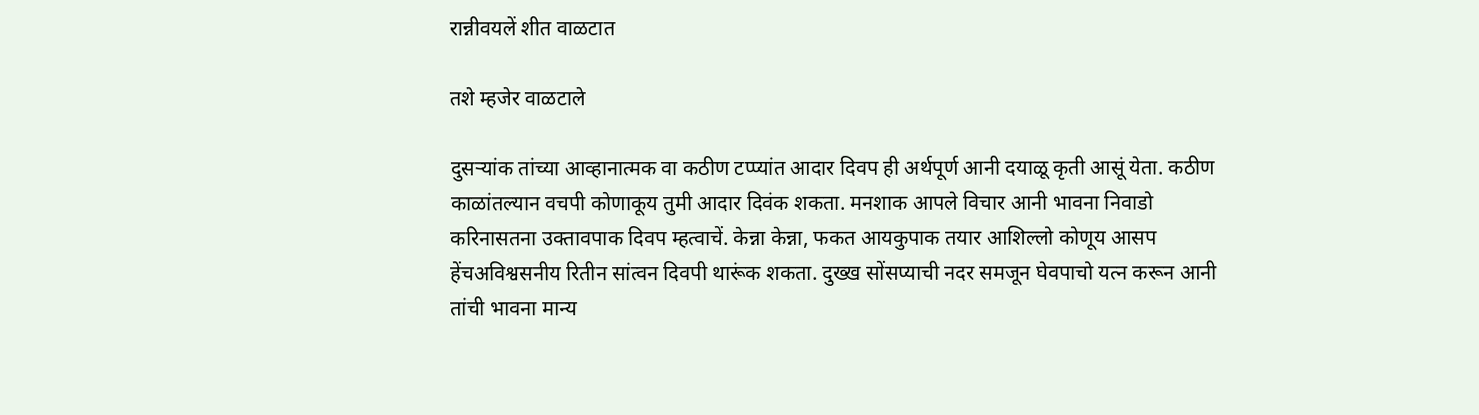रान्नीवयलें शीत वाळटात

तशे म्हजेर वाळटाले

दुसऱ्यांक तांच्या आव्हानात्मक वा कठीण टप्प्यांत आदार दिवप ही अर्थपूर्ण आनी दयाळू कृती आसूं येता. कठीण काळांतल्यान वचपी कोणाकूय तुमी आदार दिवंक शकता. मनशाक आपले विचार आनी भावना निवाडो करिनासतना उक्तावपाक दिवप म्हत्वाचें. केन्ना केन्ना, फकत आयकुपाक तयार आशिल्लो कोणूय आसप हेंचअविश्वसनीय रितीन सांत्वन दिवपी थारूंक शकता. दुख्ख सोंसप्याची नदर समजून घेवपाचो यत्न करून आनी तांची भावना मान्य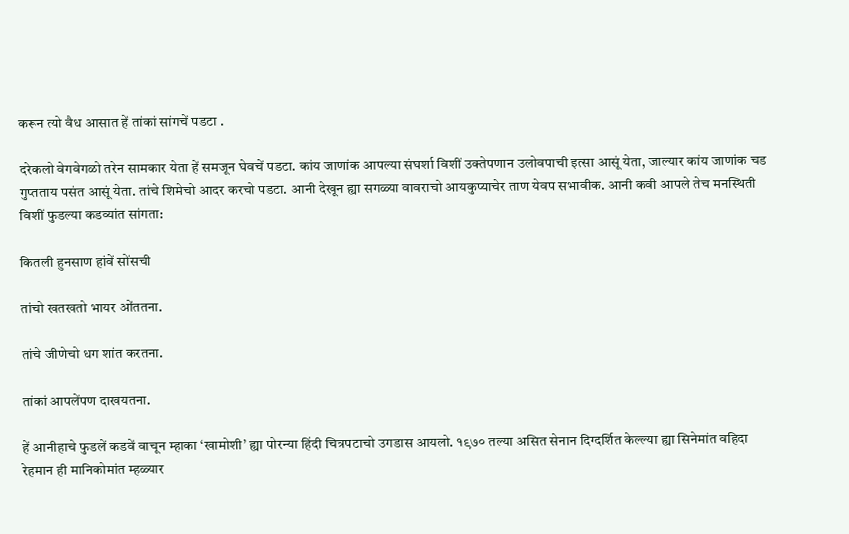करून त्यो वैध आसात हें तांकां सांगचें पडटा .

दरेकलो वेगवेगळो तरेन सामकार येता हें समजून घेवचें पडटा. कांय जाणांक आपल्या संघर्शा विशीं उक्तेपणान उलोवपाची इत्सा आसूं येता, जाल्यार कांय जाणांक चड गुप्तताय पसंत आसूं येता. तांचे शिमेचो आदर करचो पडटा. आनी देखून ह्या सगळ्या वावराचो आयकुप्याचेर ताण येवप सभावीक. आनी कवी आपले तेच मनस्थिती विशीं फुडल्या कडव्यांत सांगता:

कितली हुनसाण हांवें सोंसची

तांचो खतखतो भायर ओंततना.

तांचे जीणेचो धग शांत करतना.

तांकां आपलेंपण दाखयतना.

हें आनीहाचे फुडलें कडवें वाचून म्हाका ‘खामोशी’ ह्या पोरन्या हिंदी चित्रपटाचो उगडास आयलो. १९७० तल्या असित सेनान दिग्दर्शित केल्ल्या ह्या सिनेमांत वहिदा रेहमान ही मानिकोमांत म्हळ्यार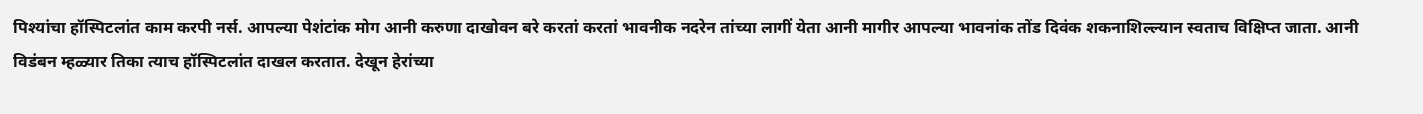पिश्यांचा हॉस्पिटलांत काम करपी नर्स. आपल्या पेशंटांक मोग आनी करुणा दाखोवन बरे करतां करतां भावनीक नदरेन तांच्या लागीं येता आनी मागीर आपल्या भावनांक तोंड दिवंक शकनाशिल्ल्यान स्वताच विक्षिप्त जाता. आनी विडंबन म्हळ्यार तिका त्याच हॉस्पिटलांत दाखल करतात. देखून हेरांच्या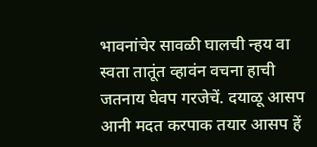भावनांचेर सावळी घालची न्हय वा स्वता तातूंत व्हावंन वचना हाची जतनाय घेवप गरजेचें. दयाळू आसप आनी मदत करपाक तयार आसप हें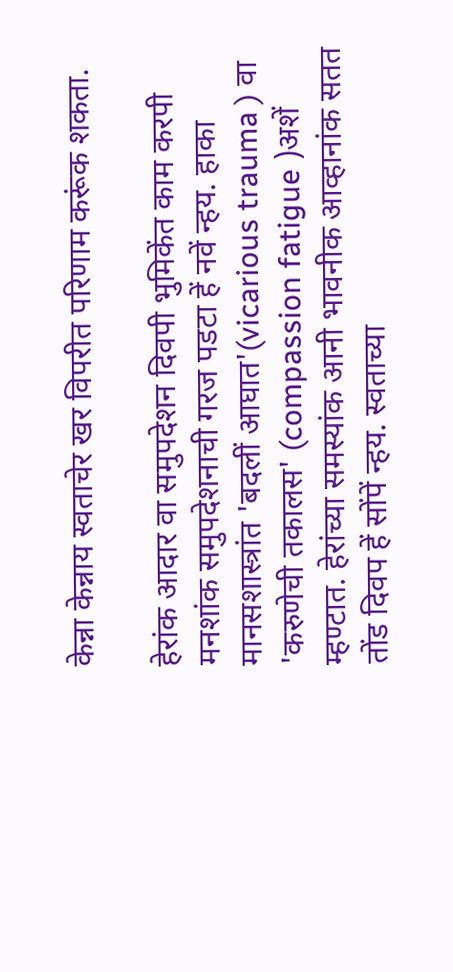केन्ना केन्नाय स्वताचेर खर विपरीत परिणाम करूंक शकता.

हेरांक आदार वा समुपदेशन दिवपी भुमिकेंत काम करपी मनशांक समुपदेशनाची गरज पडटा हें नवें न्हय. हाका मानसशास्त्रांत 'बदलीं आघात'(vicarious trauma ) वा 'करुणेची तकालस' (compassion fatigue )अशें म्हण्टात. हेरांच्या समस्यांक आनी भावनीक आव्हानांक सतत तोंड दिवप हें सोंपें न्हय. स्वताच्या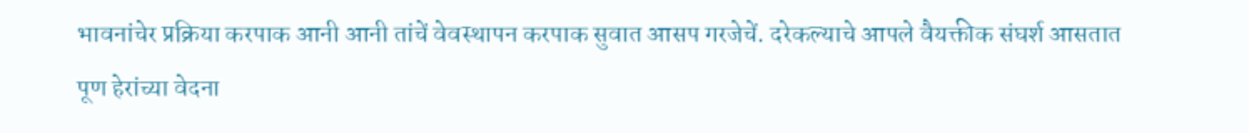भावनांचेर प्रक्रिया करपाक आनी आनी तांचें वेवस्थापन करपाक सुवात आसप गरजेचें. दरेकल्याचे आपले वैयक्तीक संघर्श आसतात पूण हेरांच्या वेदना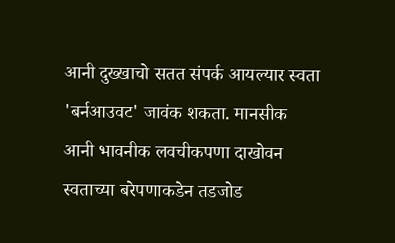आनी दुख्खाचो सतत संपर्क आयल्यार स्वता 'बर्नआउवट' जावंक शकता. मानसीक आनी भावनीक लवचीकपणा दाखोवन स्वताच्या बरेपणाकडेन तडजोड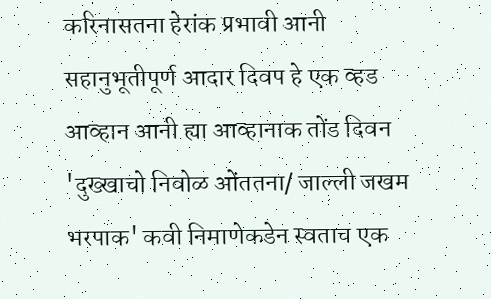करिनासतना हेरांक प्रभावी आनी सहानुभूतीपूर्ण आदार दिवप हे एक व्हड आव्हान आनी ह्या आव्हानाक तोंड दिवन 'दुख्खाचो निवोळ ओंततना/ जाल्ली जखम भरपाक' कवी निमाणेकडेन स्वताच एक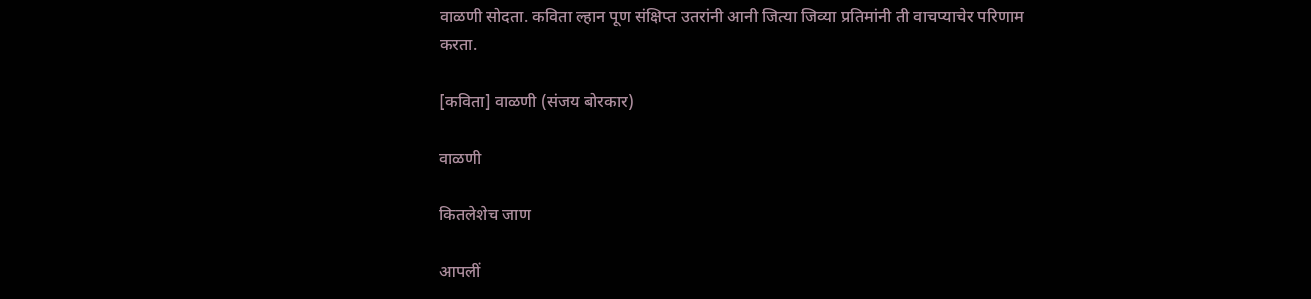वाळणी सोदता. कविता ल्हान पूण संक्षिप्त उतरांनी आनी जित्या जिव्या प्रतिमांनी ती वाचप्याचेर परिणाम करता.

[कविता] वाळणी (संजय बोरकार)

वाळणी

कितलेशेच जाण

आपलीं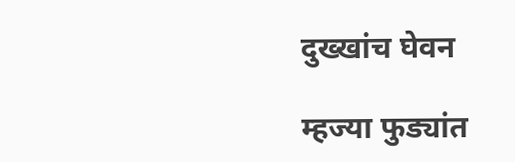दुख्खांच घेवन

म्हज्या फुड्यांत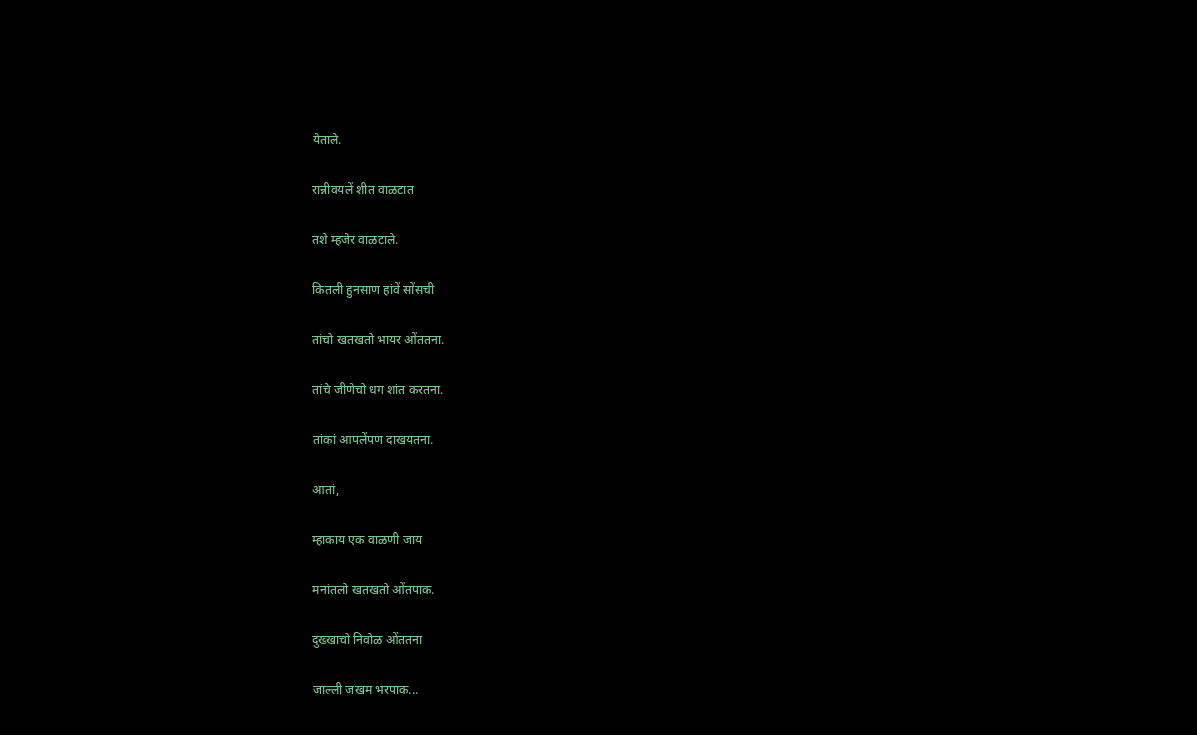येताले.

रान्नीवयलें शीत वाळटात

तशे म्हजेर वाळटाले.

कितली हुनसाण हांवें सोंसची

तांचो खतखतो भायर ओंततना.

तांचे जीणेचो धग शांत करतना.

तांकां आपलेंपण दाखयतना.

आतां,

म्हाकाय एक वाळणी जाय

मनांतलो खतखतो ओंतपाक.

दुख्खाचो निवोळ ओंततना

जाल्ली जखम भरपाक...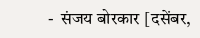-  संजय बोरकार [दसेंबर,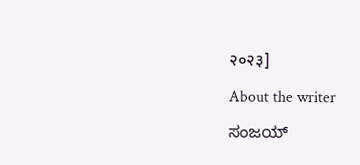२०२३]

About the writer

ಸಂಜಯ್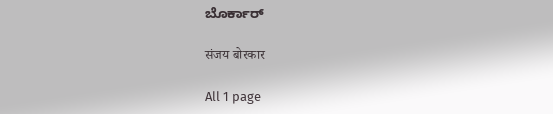ಬೊರ್ಕಾರ್

संजय बोरकार

All 1 page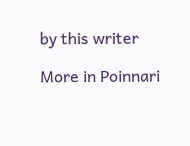by this writer

More in Poinnari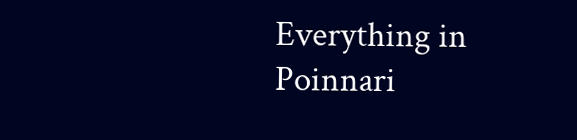Everything in Poinnari